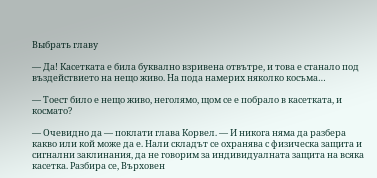Выбрать главу

— Да! Касетката е била буквално взривена отвътре, и това е станало под въздействието на нещо живо. На пода намерих няколко косъма…

— Тоест било е нещо живо, неголямо, щом се е побрало в касетката, и космато?

— Очевидно да — поклати глава Корвел. — И никога няма да разбера какво или кой може да е. Нали складът се охранява с физическа защита и сигнални заклинания, да не говорим за индивидуалната защита на всяка касетка. Разбира се, Върховен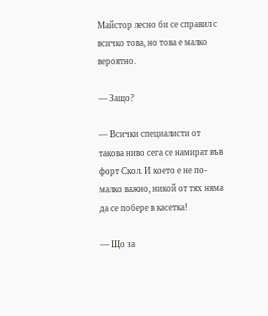Майстор лесно би се справил с всичко това, но това е малко вероятно.

— Защо?

— Всички специалисти от такова ниво сега се намират във форт Скол. И което е не по-малко важно, никой от тях няма да се побере в касетка!

— Що за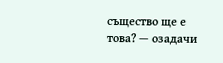същество ще е това? — озадачи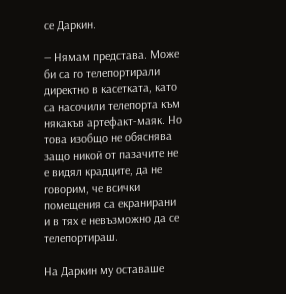се Даркин.

— Нямам представа. Може би са го телепортирали директно в касетката, като са насочили телепорта към някакъв артефакт-маяк. Но това изобщо не обяснява защо никой от пазачите не е видял крадците, да не говорим, че всички помещения са екранирани и в тях е невъзможно да се телепортираш.

На Даркин му оставаше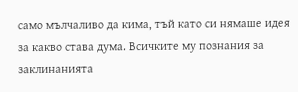само мълчаливо да кима, тъй като си нямаше идея за какво става дума. Всичките му познания за заклинанията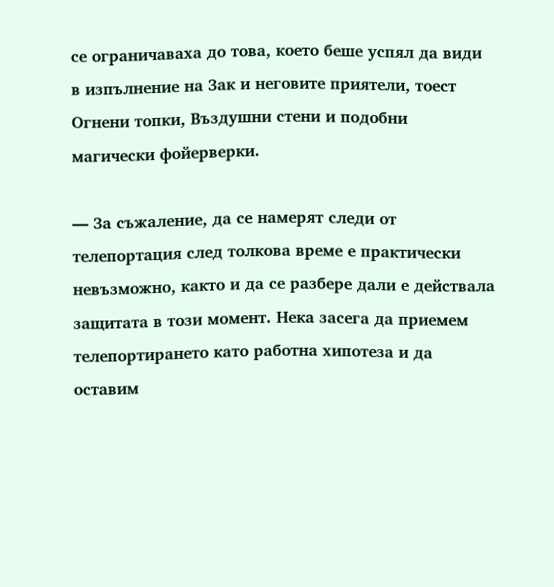се ограничаваха до това, което беше успял да види в изпълнение на Зак и неговите приятели, тоест Огнени топки, Въздушни стени и подобни магически фойерверки.

— За съжаление, да се намерят следи от телепортация след толкова време е практически невъзможно, както и да се разбере дали е действала защитата в този момент. Нека засега да приемем телепортирането като работна хипотеза и да оставим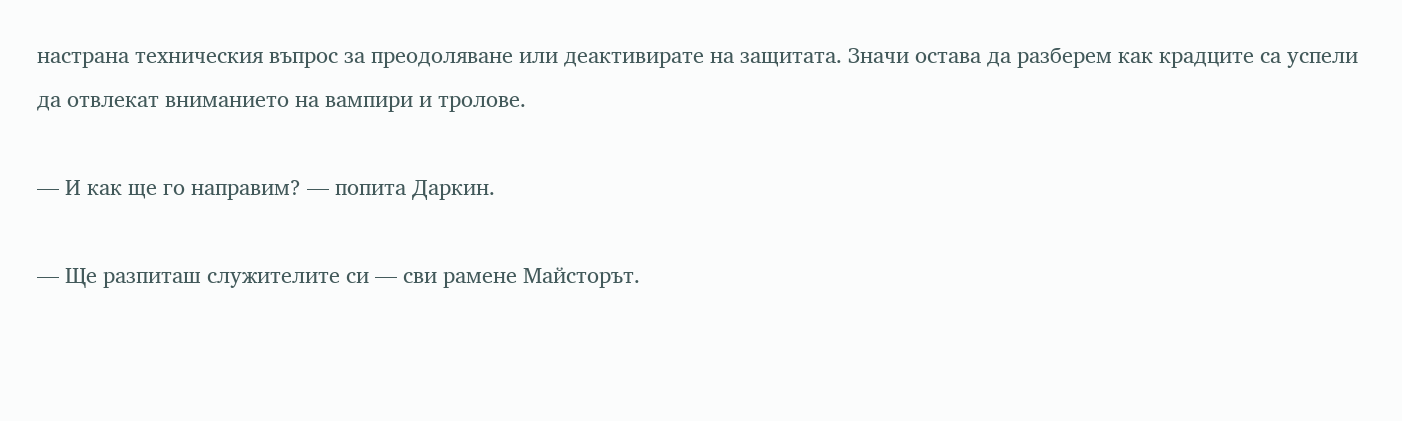настрана техническия въпрос за преодоляване или деактивирате на защитата. Значи остава да разберем как крадците са успели да отвлекат вниманието на вампири и тролове.

— И как ще го направим? — попита Даркин.

— Ще разпиташ служителите си — сви рамене Майсторът.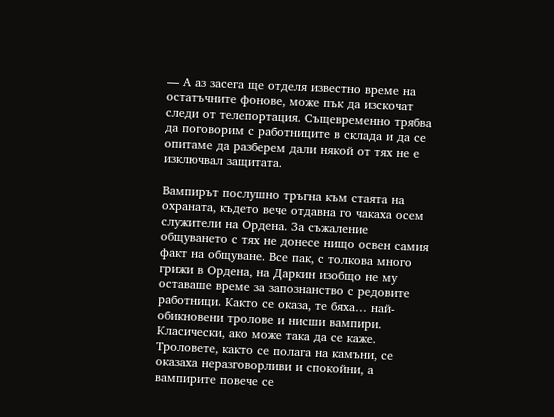— А аз засега ще отделя известно време на остатъчните фонове, може пък да изскочат следи от телепортация. Същевременно трябва да поговорим с работниците в склада и да се опитаме да разберем дали някой от тях не е изключвал защитата.

Вампирът послушно тръгна към стаята на охраната, където вече отдавна го чакаха осем служители на Ордена. За съжаление общуването с тях не донесе нищо освен самия факт на общуване. Все пак, с толкова много грижи в Ордена, на Даркин изобщо не му оставаше време за запознанство с редовите работници. Както се оказа, те бяха… най-обикновени тролове и нисши вампири. Класически, ако може така да се каже. Троловете, както се полага на камъни, се оказаха неразговорливи и спокойни, а вампирите повече се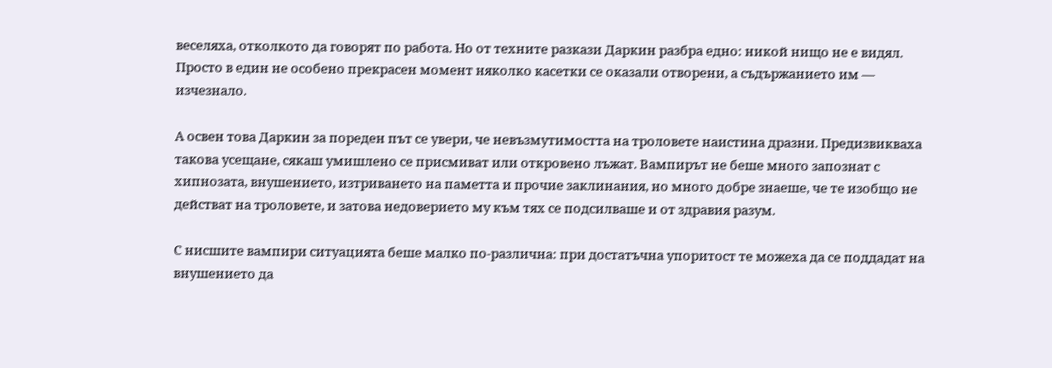веселяха, отколкото да говорят по работа. Но от техните разкази Даркин разбра едно: никой нищо не е видял. Просто в един не особено прекрасен момент няколко касетки се оказали отворени, а съдържанието им — изчезнало.

А освен това Даркин за пореден път се увери, че невъзмутимостта на троловете наистина дразни. Предизвикваха такова усещане, сякаш умишлено се присмиват или откровено лъжат. Вампирът не беше много запознат с хипнозата, внушението, изтриването на паметта и прочие заклинания, но много добре знаеше, че те изобщо не действат на троловете, и затова недоверието му към тях се подсилваше и от здравия разум.

С нисшите вампири ситуацията беше малко по-различна: при достатъчна упоритост те можеха да се поддадат на внушението да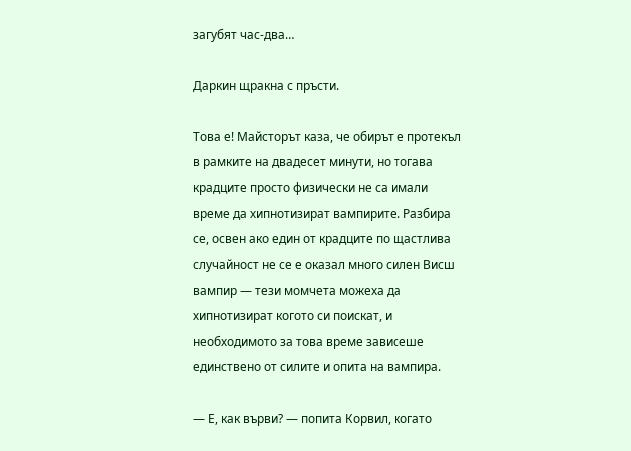загубят час-два…

Даркин щракна с пръсти.

Това е! Майсторът каза, че обирът е протекъл в рамките на двадесет минути, но тогава крадците просто физически не са имали време да хипнотизират вампирите. Разбира се, освен ако един от крадците по щастлива случайност не се е оказал много силен Висш вампир — тези момчета можеха да хипнотизират когото си поискат, и необходимото за това време зависеше единствено от силите и опита на вампира.

— Е, как върви? — попита Корвил, когато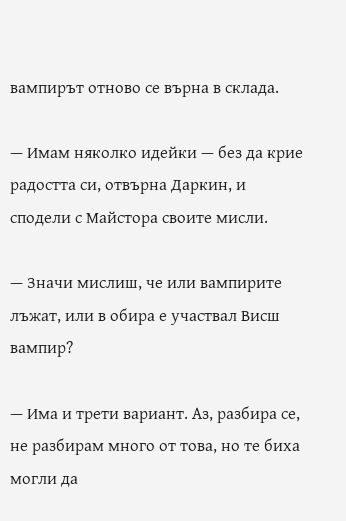вампирът отново се върна в склада.

— Имам няколко идейки — без да крие радостта си, отвърна Даркин, и сподели с Майстора своите мисли.

— Значи мислиш, че или вампирите лъжат, или в обира е участвал Висш вампир?

— Има и трети вариант. Аз, разбира се, не разбирам много от това, но те биха могли да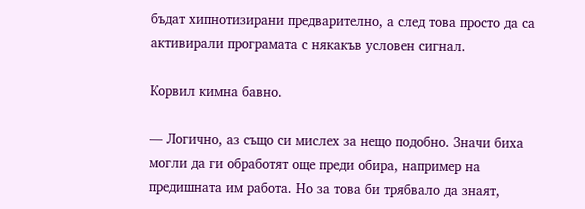бъдат хипнотизирани предварително, а след това просто да са активирали програмата с някакъв условен сигнал.

Корвил кимна бавно.

— Логично, аз също си мислех за нещо подобно. Значи биха могли да ги обработят още преди обира, например на предишната им работа. Но за това би трябвало да знаят,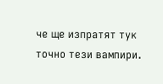че ще изпратят тук точно тези вампири.